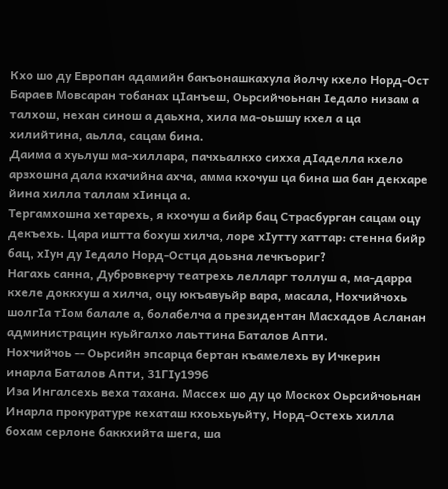Кхо шо ду Европан адамийн бакъонашкахула йолчу кхело Норд-Ост Бараев Мовсаран тобанах цIанъеш, Оьрсийчоьнан Iедало низам а талхош, нехан синош а даьхна, хила ма-оьшшу кхел а ца хилийтина, аьлла, сацам бина.
Даима а хуьлуш ма-хиллара, пачхьалкхо сихха дIаделла кхело арзхошна дала кхачийна ахча, амма кхочуш ца бина ша бан декхаре йина хилла таллам хIинца а.
Тергамхошна хетарехь, я кхочуш а бийр бац Страсбурган сацам оцу декъехь. Цара иштта бохуш хилча, лоре хIутту хаттар: стенна бийр бац, хIун ду Iедало Норд-Остца доьзна лечкъориг?
Нагахь санна, Дубровкерчу театрехь лелларг толлуш а, ма-дарра кхеле доккхуш а хилча, оцу юкъавуьйр вара, масала, Нохчийчохь шолгIа тIом балале а, болабелча а президентан Масхадов Асланан администрацин куьйгалхо лаьттина Баталов Апти.
Нохчийчоь -- Оьрсийн эпсарца бертан къамелехь ву Ичкерин инарла Баталов Апти, 31ГIу1996
Иза Ингалсехь веха тахана. Массех шо ду цо Москох Оьрсийчоьнан Инарла прокуратуре кехаташ кхоьхьуьйту, Норд-Остехь хилла бохам серлоне баккхийта шега, ша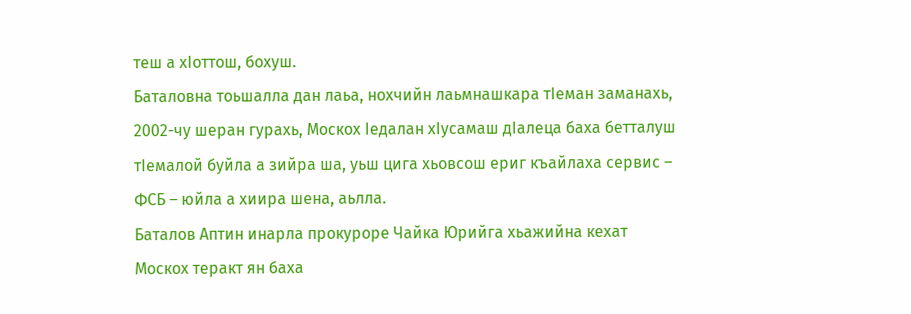теш а хIоттош, бохуш.
Баталовна тоьшалла дан лаьа, нохчийн лаьмнашкара тIеман заманахь, 2002-чу шеран гурахь, Москох Iедалан хIусамаш дIалеца баха бетталуш тIемалой буйла а зийра ша, уьш цига хьовсош ериг къайлаха сервис – ФСБ – юйла а хиира шена, аьлла.
Баталов Аптин инарла прокуроре Чайка Юрийга хьажийна кехат
Москох теракт ян баха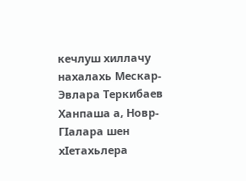кечлуш хиллачу нахалахь Мескар-Эвлара Теркибаев Ханпаша а, Новр-ГIалара шен хIетахьлера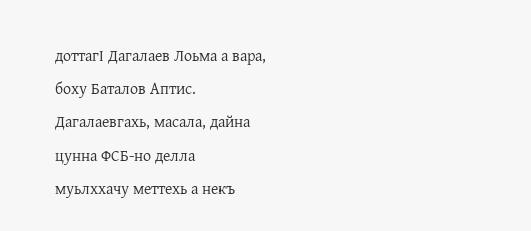доттагI Дагалаев Лоьма а вара, боху Баталов Аптис. Дагалаевгахь, масала, дайна цунна ФСБ-но делла муьлххачу меттехь а некъ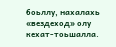боьллу, нахалахь «вездеход» олу кехат-тоьшалла.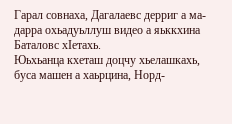Гарал совнаха, Дагалаевс дерриг а ма-дарра охьадуьллуш видео а яьккхина Баталовс хIетахь.
Юьхьанца кхеташ доцчу хьелашкахь, буса машен а хаьрцина, Норд-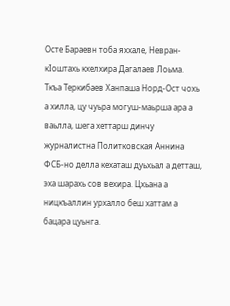Осте Бараевн тоба яххале, Невран-кIоштахь кхелхира Дагалаев Лоьма.
Ткъа Теркибаев Ханпаша Норд-Ост чохь а хилла, цу чуьра могуш-маьрша ара а ваьлла, шега хеттарш динчу журналистна Политковская Аннина ФСБ-но делла кехаташ дуьхьал а детташ, эха шарахь сов вехира. Цхьана а ницкъаллин урхалло беш хаттам а бацара цуьнга.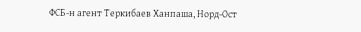ФСБ-н агент Теркибаев Ханпаша, Норд-Ост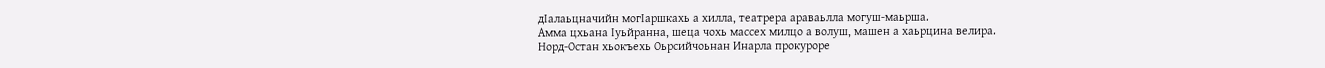дIалаьцначийн могIаршкахь а хилла, театрера араваьлла могуш-маьрша.
Амма цхьана Iуьйранна, шеца чохь массех милцо а волуш, машен а хаьрцина велира.
Норд-Остан хьокъехь Оьрсийчоьнан Инарла прокуроре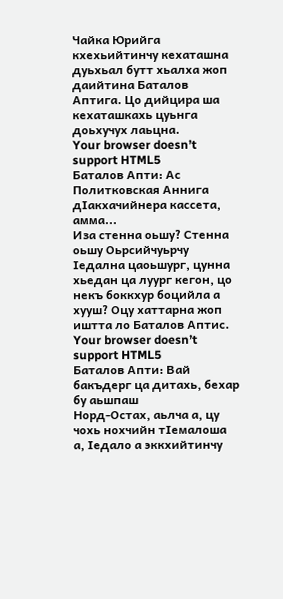Чайка Юрийга кхехьийтинчу кехаташна дуьхьал бутт хьалха жоп даийтина Баталов Аптига. Цо дийцира ша кехаташкахь цуьнга доьхучух лаьцна.
Your browser doesn’t support HTML5
Баталов Апти: Ас Политковская Аннига дIакхачийнера кассета, амма...
Иза стенна оьшу? Стенна оьшу Оьрсийчуьрчу Iедална цаоьшург, цунна хьедан ца луург кегон, цо некъ боккхур боцийла а хууш? Оцу хаттарна жоп иштта ло Баталов Аптис.
Your browser doesn’t support HTML5
Баталов Апти: Вай бакъдерг ца дитахь, бехар бу аьшпаш
Норд-Остах, аьлча а, цу чохь нохчийн тIемалоша а, Iедало а эккхийтинчу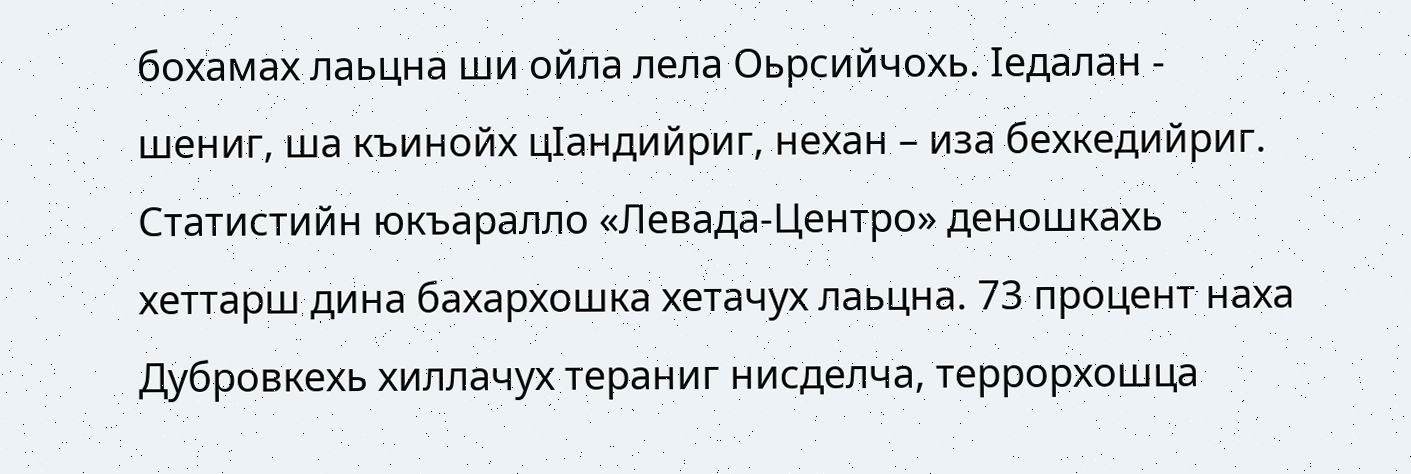бохамах лаьцна ши ойла лела Оьрсийчохь. Iедалан - шениг, ша къинойх цIандийриг, нехан – иза бехкедийриг.
Статистийн юкъаралло «Левада-Центро» деношкахь хеттарш дина бахархошка хетачух лаьцна. 73 процент наха Дубровкехь хиллачух тераниг нисделча, террорхошца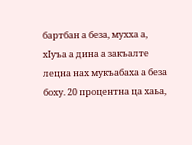бартбан а беза, мухха а, хIуъа а дина а закъалте лецна нах мукъабаха а беза боху. 20 процентна ца хаьа,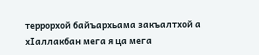террорхой байъархьама закъалтхой а хIаллакбан мега я ца мега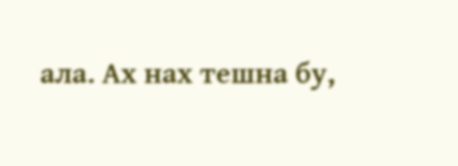ала. Ах нах тешна бу,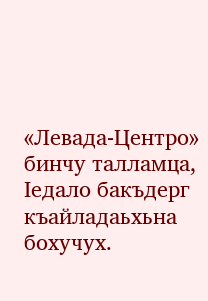«Левада-Центро» бинчу талламца, Iедало бакъдерг къайладаьхьна бохучух.